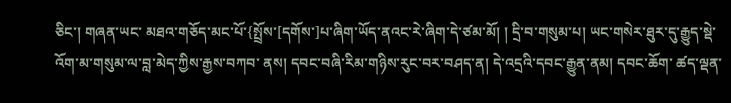ཅིང་། གཞན་ཡང་ མཐའ་གཅོད་མང་པོ་{སྤྲོས་[དགོས་]པ་ཞིག་ཡོད་ནའང་རེ་ཞིག་དེ་ཙམ་མོ། ། དྲི་བ་གསུམ་པ། ཡང་གསེར་ཐུར་དུ་རྒྱུད་སྡེ་འོག་མ་གསུམ་ལ་བླ་མེད་ཀྱིས་རྒྱས་བཀབ་ ནས། དབང་བཞི་རིམ་གཉིས་རུང་བར་བཤད་ན། དེ་འདྲའི་དབང་རྒྱུན་ནམ། དབང་ཆོག་ ཚད་ལྡན་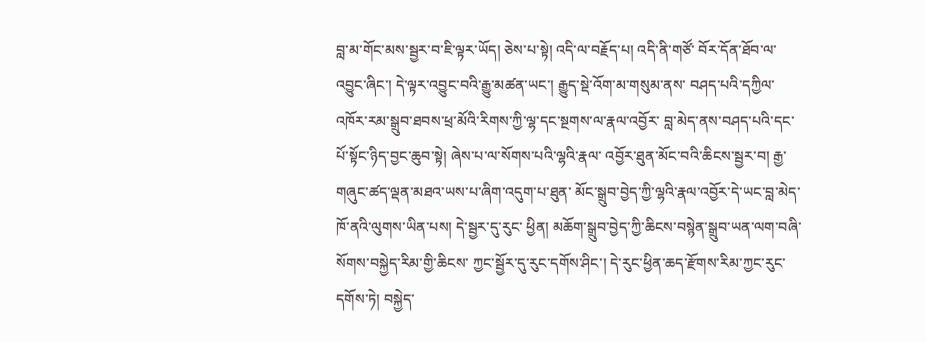བླ་མ་གོང་མས་སྦྱར་བ་ཇི་ལྟར་ཡོད། ཅེས་པ་སྟེ། འདི་ལ་བརྗོད་པ། འདི་ནི་གཙོ་ བོར་དོན་ཐོབ་ལ་འབྱུང་ཞིང་། དེ་ལྟར་འབྱུང་བའི་རྒྱུ་མཚན་ཡང་། རྒྱུད་སྡེ་འོག་མ་གསུམ་ནས་ བཤད་པའི་དཀྱིལ་འཁོར་རམ་སྒྲུབ་ཐབས་ཕྲ་མོའི་རིགས་ཀྱི་ལྷ་དང་སྔགས་ལ་རྣལ་འབྱོར་ བླ་མེད་ནས་བཤད་པའི་དང་པོ་སྟོང་ཉིད་བྱང་ཆུབ་སྟེ། ཞེས་པ་ལ་སོགས་པའི་ལྷའི་རྣལ་ འབྱོར་ཐུན་མོང་བའི་ཆིངས་སྦྱར་བ། རྒྱ་གཞུང་ཚད་ལྡན་མཐའ་ཡས་པ་ཞིག་འདུག་པ་ཐུན་ མོང་སྒྲུབ་བྱེད་ཀྱི་ལྷའི་རྣལ་འབྱོར་དེ་ཡང་བླ་མེད་ཁོ་ནའི་ལུགས་ཡིན་པས། དེ་སྦྱར་དུ་རུང་ ཕྱིན། མཆོག་སྒྲུབ་བྱེད་ཀྱི་ཆིངས་བསྙེན་སྒྲུབ་ཡན་ལག་བཞི་སོགས་བསྐྱེད་རིམ་གྱི་ཆིངས་ ཀྱང་སྦྱོར་དུ་རུང་དགོས་ཤིང་། དེ་རུང་ཕྱིན་ཆད་རྫོགས་རིམ་ཀྱང་རུང་དགོས་ཏེ། བསྐྱེད་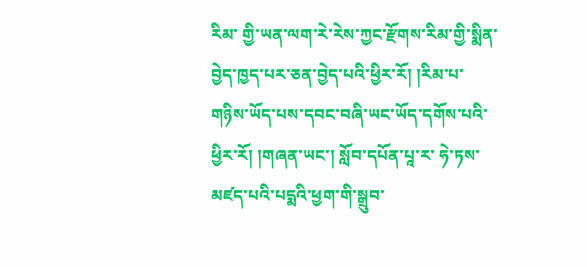རིམ་ གྱི་ཡན་ལག་རེ་རེས་ཀྱང་རྫོགས་རིམ་གྱི་སྨིན་བྱེད་ཁྱད་པར་ཅན་བྱེད་པའི་ཕྱིར་རོ། །རིམ་པ་ གཉིས་ཡོད་པས་དབང་བཞི་ཡང་ཡོད་དགོས་པའི་ཕྱིར་རོ། །གཞན་ཡང་། སློབ་དཔོན་པཱ་ར་ ཧེ་ཏས་མཛད་པའི་པདྨའི་ཕྱག་གི་སྒྲུབ་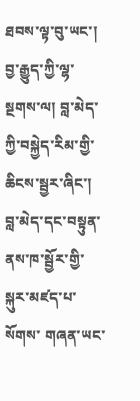ཐབས་ལྟ་བུ་ཡང་། བྱ་རྒྱུད་ཀྱི་ལྷ་སྔགས་ལ། བླ་མེད་ ཀྱི་བསྐྱེད་རིམ་གྱི་ཆིངས་སྦྱར་ཞིང་། བླ་མེད་དང་བསྟུན་ནས་ཁ་སྦྱོར་གྱི་སྐུར་མཛད་པ་སོགས་ གཞན་ཡང་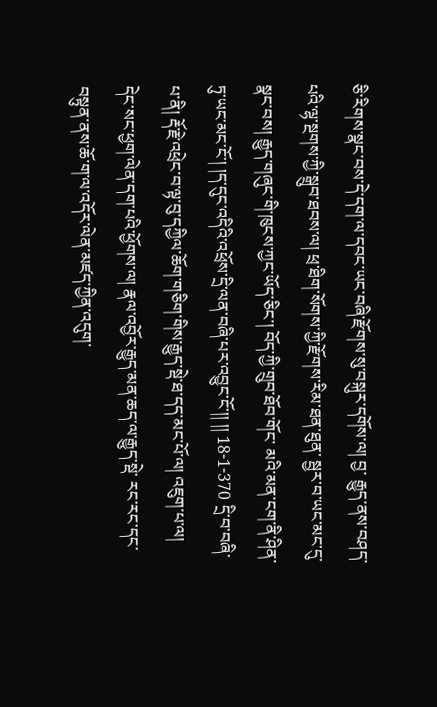ཅི་རིགས་སྣང་བས་དེ་དག་ལ་དབང་ཡང་བཞི་རྫོགས་སུ་བསྐུར་དགོས་ལ། བྱ་ རྒྱུད་ནས་བཤད་པའི་ལྷ་སྔགས་ཀྱི་སྒྲུབ་ཐབས་ལ། ཕྲ་ཐིག་སོགས་ཀྱི་རྫོགས་རིམ་ཐན་ཐུན་ སྦྱར་བ་ཡང་མང་དུ་སྣང་བས། རྒྱུད་གཞུང་གི་ཁུངས་ཀྱང་ཡོད་ཅིང་། བོད་ཀྱི་གྲུབ་ཐོབ་གོང་ མའི་མན་ངག་ནི་ཤིན་ཏུ་ཡང་མང་ངོ་། །ད་དུང་འདིའི་འཕྲོས་དྲི་ལན་བཞི་པར་འབྱུང་ངོ་།། །། 18-1-370 དྲི་བ་བཞི་པ་ནི། རྡོ་རྗེ་འཕྲེང་བ་ལྟ་བུ་དཀྱིལ་ཆོག་གཅིག་གིས་རྒྱུད་སྡེ་ཐ་དད་མང་པོ་ལ། འཇུག་པ་ལ། དེང་སང་ཕྱག་ལེན་དག་པའི་ཕྱོགས་ལ། རྣལ་འབྱོར་རྒྱུད་མན་ཆད་ལ་རྒྱུད་སྡེ་ རང་རང་དང་བསྟུན་ནས་ཆོ་ག་ལ་འདོར་ལེན་མཛད་ཀྱིན་འདུག་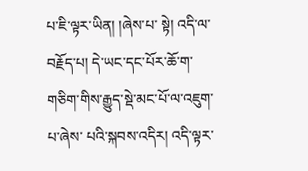པ་ཇི་ལྟར་ཡིན། །ཞེས་པ་ སྟེ། འདི་ལ་བརྗོད་པ། དེ་ཡང་དང་པོར་ཆོ་ག་གཅིག་གིས་རྒྱུད་སྡེ་མང་པོ་ལ་འཇུག་པ་ཞེས་ པའི་སྐབས་འདིར། འདི་ལྟར་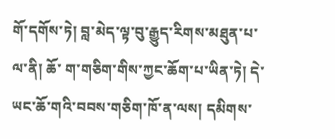གོ་དགོས་ཏེ། བླ་མེད་ལྟ་བུ་རྒྱུད་རིགས་མཐུན་པ་ལ་ནི། ཆོ་ ག་གཅིག་གིས་ཀྱང་ཆོག་པ་ཡིན་ཏེ། དེ་ཡང་ཆོ་གའི་བབས་གཅིག་ཁོ་ན་ལས། དམིགས་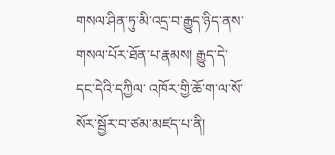གསལ་ཤིན་ཏུ་མི་འདྲ་བ་རྒྱུད་ཉིད་ནས་གསལ་པོར་ཐོན་པ་རྣམས། རྒྱུད་དེ་དང་དེའི་དཀྱིལ་ འཁོར་གྱི་ཆོ་ག་ལ་སོ་སོར་སྦྱོར་བ་ཙམ་མཛད་པ་ནི།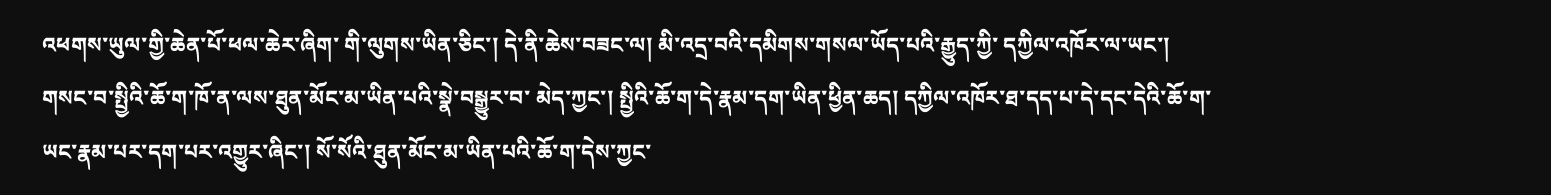འཕགས་ཡུལ་གྱི་ཆེན་པོ་ཕལ་ཆེར་ཞིག་ གི་ལུགས་ཡིན་ཅིང་། དེ་ནི་ཆེས་བཟང་ལ། མི་འདྲ་བའི་དམིགས་གསལ་ཡོད་པའི་རྒྱུད་ཀྱི་ དཀྱིལ་འཁོར་ལ་ཡང་། གསང་བ་སྤྱིའི་ཆོ་ག་ཁོ་ན་ལས་ཐུན་མོང་མ་ཡིན་པའི་སྣེ་བསྒྱུར་བ་ མེད་ཀྱང་། སྤྱིའི་ཆོ་ག་དེ་རྣམ་དག་ཡིན་ཕྱིན་ཆད། དཀྱིལ་འཁོར་ཐ་དད་པ་དེ་དང་དེའི་ཆོ་ག་ ཡང་རྣམ་པར་དག་པར་འགྱུར་ཞིང་། སོ་སོའི་ཐུན་མོང་མ་ཡིན་པའི་ཆོ་ག་དེས་ཀྱང་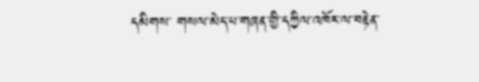དམིགས་ གསལ་མེད་པ་གཞན་གྱི་དཀྱིལ་འཁོར་ལ་བརྟེན་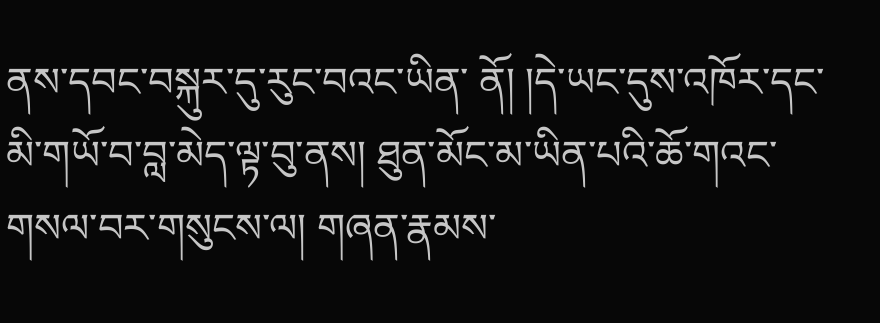ནས་དབང་བསྐུར་དུ་རུང་བའང་ཡིན་ ནོ། །དེ་ཡང་དུས་འཁོར་དང་མི་གཡོ་བ་བླ་མེད་ལྟ་བུ་ནས། ཐུན་མོང་མ་ཡིན་པའི་ཆོ་གའང་ གསལ་བར་གསུངས་ལ། གཞན་རྣམས་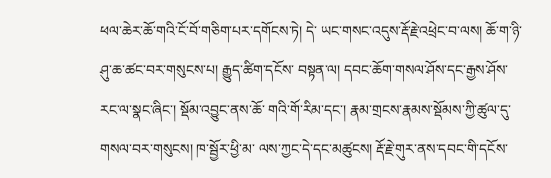ཕལ་ཆེར་ཆོ་གའི་ངོ་བོ་གཅིག་པར་དགོངས་ཏེ། དེ་ ཡང་གསང་འདུས་རྡོ་རྗེ་འཕྲེང་བ་ལས། ཆོ་ག་ཉི་ཤུ་ཆ་ཚང་བར་གསུངས་པ། རྒྱུད་ཚིག་དངོས་ བསྟན་ལ། དབང་ཆོག་གསལ་ཤོས་དང་རྒྱས་ཤོས་རང་ལ་སྣང་ཞིང་། སྡོམ་འབྱུང་ནས་ཆོ་ གའི་གོ་རིམ་དང་། རྣམ་གྲངས་རྣམས་སྡོམས་ཀྱི་ཚུལ་དུ་གསལ་བར་གསུངས། ཁ་སྦྱོར་ཕྱི་མ་ ལས་ཀྱང་དེ་དང་མཚུངས། རྡོ་རྗེ་གུར་ནས་དབང་གི་དངོས་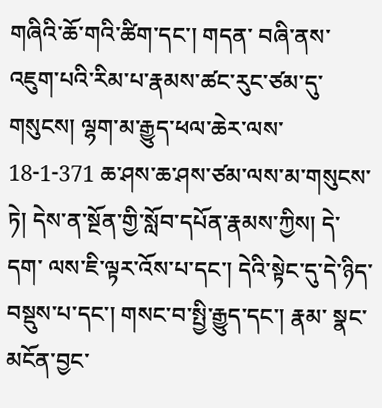གཞིའི་ཆོ་གའི་ཚིག་དང་། གདན་ བཞི་ནས་འཇུག་པའི་རིམ་པ་རྣམས་ཚང་རུང་ཙམ་དུ་གསུངས། ལྷག་མ་རྒྱུད་ཕལ་ཆེར་ལས་ 18-1-371 ཆ་ཤས་ཆ་ཤས་ཙམ་ལས་མ་གསུངས་ཏེ། དེས་ན་སྔོན་གྱི་སློབ་དཔོན་རྣམས་ཀྱིས། དེ་དག་ ལས་ཇི་ལྟར་འོས་པ་དང་། དེའི་སྟེང་དུ་དེ་ཉིད་བསྡུས་པ་དང་། གསང་བ་སྤྱི་རྒྱུད་དང་། རྣམ་ སྣང་མངོན་བྱང་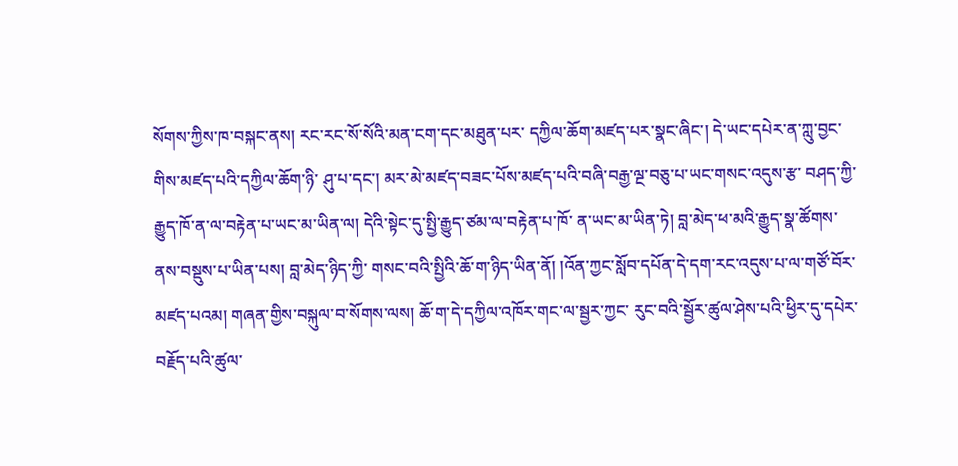སོགས་ཀྱིས་ཁ་བསྐང་ནས། རང་རང་སོ་སོའི་མན་ངག་དང་མཐུན་པར་ དཀྱིལ་ཆོག་མཛད་པར་སྣང་ཞིང་། དེ་ཡང་དཔེར་ན་ཀླུ་བྱང་གིས་མཛད་པའི་དཀྱིལ་ཆོག་ཉི་ ཤུ་པ་དང་། མར་མེ་མཛད་བཟང་པོས་མཛད་པའི་བཞི་བརྒྱ་ལྔ་བཅུ་པ་ཡང་གསང་འདུས་རྩ་ བཤད་ཀྱི་རྒྱུད་ཁོ་ན་ལ་བརྟེན་པ་ཡང་མ་ཡིན་ལ། དེའི་སྟེང་དུ་སྤྱི་རྒྱུད་ཙམ་ལ་བརྟེན་པ་ཁོ་ ན་ཡང་མ་ཡིན་ཏེ། བླ་མེད་ཕ་མའི་རྒྱུད་སྣ་ཚོགས་ནས་བསྡུས་པ་ཡིན་པས། བླ་མེད་ཉིད་ཀྱི་ གསང་བའི་སྤྱིའི་ཆོ་ག་ཉིད་ཡིན་ནོ། །འོན་ཀྱང་སློབ་དཔོན་དེ་དག་རང་འདུས་པ་ལ་གཙོ་བོར་ མཛད་པའམ། གཞན་གྱིས་བསྐུལ་བ་སོགས་ལས། ཆོ་ག་དེ་དཀྱིལ་འཁོར་གང་ལ་སྦྱར་ཀྱང་ རུང་བའི་སྦྱོར་ཚུལ་ཤེས་པའི་ཕྱིར་དུ་དཔེར་བརྗོད་པའི་ཚུལ་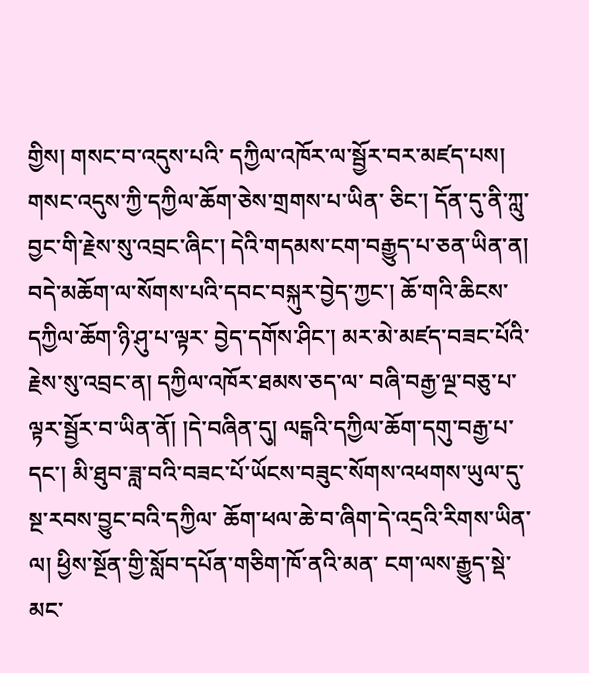གྱིས། གསང་བ་འདུས་པའི་ དཀྱིལ་འཁོར་ལ་སྦྱོར་བར་མཛད་པས། གསང་འདུས་ཀྱི་དཀྱིལ་ཆོག་ཅེས་གྲགས་པ་ཡིན་ ཅིང་། དོན་དུ་ནི་ཀླུ་བྱང་གི་རྗེས་སུ་འབྲང་ཞིང་། དེའི་གདམས་ངག་བརྒྱུད་པ་ཅན་ཡིན་ན། བདེ་མཆོག་ལ་སོགས་པའི་དབང་བསྐུར་བྱེད་ཀྱང་། ཆོ་གའི་ཆིངས་དཀྱིལ་ཆོག་ཉི་ཤུ་པ་ལྟར་ བྱེད་དགོས་ཤིང་། མར་མེ་མཛད་བཟང་པོའི་རྗེས་སུ་འབྲང་ན། དཀྱིལ་འཁོར་ཐམས་ཅད་ལ་ བཞི་བརྒྱ་ལྔ་བཅུ་པ་ལྟར་སྦྱོར་བ་ཡིན་ནོ། །དེ་བཞིན་དུ། ལངྒའི་དཀྱིལ་ཆོག་དགུ་བརྒྱ་པ་དང་། མི་ཐུབ་ཟླ་བའི་བཟང་པོ་ཡོངས་བཟུང་སོགས་འཕགས་ཡུལ་དུ་སྔ་རབས་བྱུང་བའི་དཀྱིལ་ ཆོག་ཕལ་ཆེ་བ་ཞིག་དེ་འདྲའི་རིགས་ཡིན་ལ། ཕྱིས་སྔོན་གྱི་སློབ་དཔོན་གཅིག་ཁོ་ནའི་མན་ ངག་ལས་རྒྱུད་སྡེ་མང་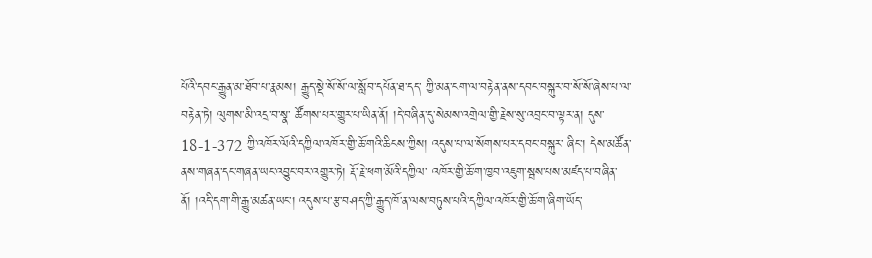པོའི་དབང་རྒྱུན་མ་ཐོབ་པ་རྣམས། རྒྱུད་སྡེ་སོ་སོ་ལ་སློབ་དཔོན་ཐ་དད་ ཀྱི་མན་ངག་ལ་བརྟེན་ནས་དབང་བསྐུར་བ་སོ་སོ་ཞེས་པ་ལ་བརྟེན་ཏེ། ལུགས་མི་འདྲ་བ་སྣ་ ཚོགས་པར་གྱུར་པ་ཡིན་ནོ། །དེ་བཞིན་དུ་སེམས་འགྲེལ་གྱི་རྗེས་སུ་འབྲང་བ་ལྟར་ན། དུས་ 18-1-372 ཀྱི་འཁོར་ལོའི་དཀྱིལ་འཁོར་གྱི་ཆོ་གའི་ཆིངས་ཀྱིས། འདུས་པ་ལ་སོགས་པར་དབང་བསྐུར་ ཞིང་། དེས་མཚོན་ནས་གཞན་དང་གཞན་ཡང་འབྱུང་བར་འགྱུར་ཏེ། རྡོ་རྗེ་ཕག་མོའི་དཀྱིལ་ འཁོར་གྱི་ཆོ་ག་ཁྱབ་འཇུག་སྦས་པས་མཛད་པ་བཞིན་ནོ། །འདི་དག་གི་རྒྱུ་མཚན་ཡང་། འདུས་པ་རྩ་བཤད་ཀྱི་རྒྱུད་ཁོ་ན་ལས་བཏུས་པའི་དཀྱིལ་འཁོར་གྱི་ཆོ་ག་ཞིག་ཡོད་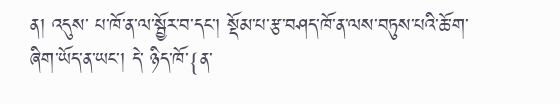ན། འདུས་ པ་ཁོ་ན་ལ་སྦྱོར་བ་དང་། སྡོམ་པ་རྩ་བཤད་ཁོ་ན་ལས་བཏུས་པའི་ཆོ་ག་ཞིག་ཡོད་ན་ཡང་། དེ་ ཉིད་ཁོ་{ན་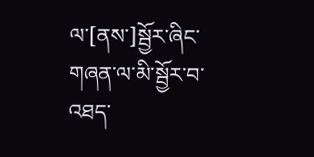ལ་[ནས་]སྦྱོར་ཞིང་གཞན་ལ་མི་སྦྱོར་བ་འཐད་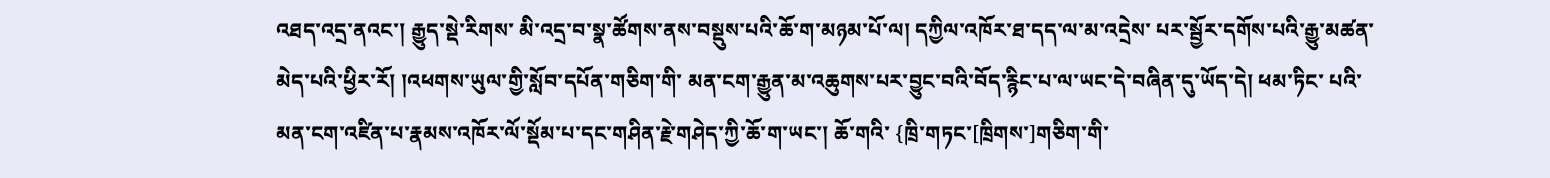འཐད་འདྲ་ནའང་། རྒྱུད་སྡེ་རིགས་ མི་འདྲ་བ་སྣ་ཚོགས་ནས་བསྡུས་པའི་ཆོ་ག་མཉམ་པོ་ལ། དཀྱིལ་འཁོར་ཐ་དད་ལ་མ་འདྲེས་ པར་སྦྱོར་དགོས་པའི་རྒྱུ་མཚན་མེད་པའི་ཕྱིར་རོ། །འཕགས་ཡུལ་གྱི་སློབ་དཔོན་གཅིག་གི་ མན་ངག་རྒྱུན་མ་འཆུགས་པར་བྱུང་བའི་བོད་རྙིང་པ་ལ་ཡང་དེ་བཞིན་དུ་ཡོད་དེ། ཕམ་ཏིང་ པའི་མན་ངག་འཛིན་པ་རྣམས་འཁོར་ལོ་སྡོམ་པ་དང་གཤིན་རྗེ་གཤེད་ཀྱི་ཆོ་ག་ཡང་། ཆོ་གའི་ {ཁྲི་གཏང་[ཁྲིགས་]གཅིག་གི་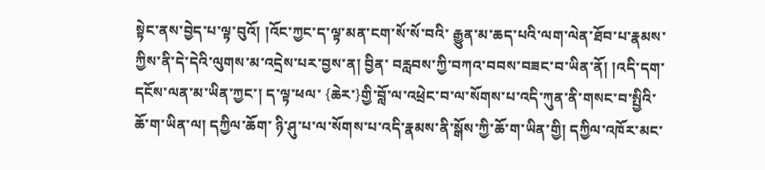སྟེང་ནས་བྱེད་པ་ལྟ་བུའོ། །འོང་ཀྱང་ད་ལྟ་མན་ངག་སོ་སོ་བའི་ རྒྱུན་མ་ཆད་པའི་ལག་ལེན་ཐོབ་པ་རྣམས་ཀྱིས་ནི་དེ་དེའི་ལུགས་མ་འདྲེས་པར་བྱས་ན། བྱིན་ བརླབས་ཀྱི་བཀའ་བབས་བཟང་བ་ཡིན་ནོ། །འདི་དག་དངོས་ལན་མ་ཡིན་ཀྱང་། ད་ལྟ་ཕལ་ {ཆེར་}གྱི་བློ་ལ་འཕྲེང་བ་ལ་སོགས་པ་འདི་ཀུན་ནི་གསང་བ་སྤྱིའི་ཆོ་ག་ཡིན་ལ། དཀྱིལ་ཆོག་ ཉི་ཤུ་པ་ལ་སོགས་པ་འདི་རྣམས་ནི་སྒོས་ཀྱི་ཆོ་ག་ཡིན་གྱི། དཀྱིལ་འཁོར་མང་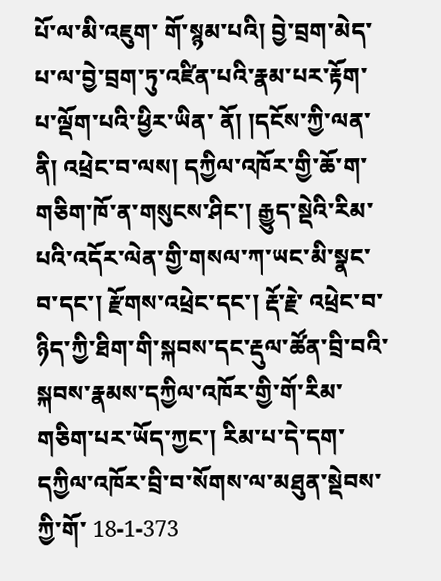པོ་ལ་མི་འཇུག་ གོ་སྙམ་པའི། བྱེ་བྲག་མེད་པ་ལ་བྱེ་བྲག་ཏུ་འཛིན་པའི་རྣམ་པར་རྟོག་པ་ལྡོག་པའི་ཕྱིར་ཡིན་ ནོ། །དངོས་ཀྱི་ལན་ནི། འཕྲེང་བ་ལས། དཀྱིལ་འཁོར་གྱི་ཆོ་ག་གཅིག་ཁོ་ན་གསུངས་ཤིང་། རྒྱུད་སྡེའི་རིམ་པའི་འདོར་ལེན་གྱི་གསལ་ཀ་ཡང་མི་སྣང་བ་དང་། རྫོགས་འཕྲེང་དང་། རྡོ་རྗེ་ འཕྲེང་བ་ཉིད་ཀྱི་ཐིག་གི་སྐབས་དང་རྡུལ་ཚོན་བྲི་བའི་སྐབས་རྣམས་དཀྱིལ་འཁོར་གྱི་གོ་རིམ་ གཅིག་པར་ཡོད་ཀྱང་། རིམ་པ་དེ་དག་དཀྱིལ་འཁོར་བྲི་བ་སོགས་ལ་མཐུན་སྡེབས་ཀྱི་གོ་ 18-1-373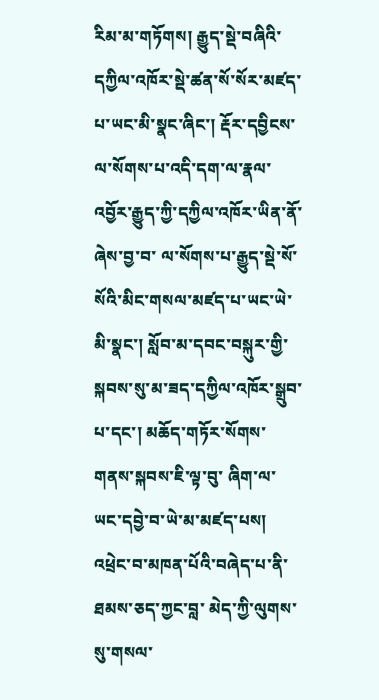རིམ་མ་གཏོགས། རྒྱུད་སྡེ་བཞིའི་དཀྱིལ་འཁོར་སྡེ་ཚན་སོ་སོར་མཛད་པ་ཡང་མི་སྣང་ཞིང་། རྡོར་དབྱིངས་ལ་སོགས་པ་འདི་དག་ལ་རྣལ་འབྱོར་རྒྱུད་ཀྱི་དཀྱིལ་འཁོར་ཡིན་ནོ་ཞེས་བྱ་བ་ ལ་སོགས་པ་རྒྱུད་སྡེ་སོ་སོའི་མིང་གསལ་མཛད་པ་ཡང་ཡེ་མི་སྣང་། སློབ་མ་དབང་བསྐུར་གྱི་ སྐབས་སུ་མ་ཟད་དཀྱིལ་འཁོར་སྒྲུབ་པ་དང་། མཆོད་གཏོར་སོགས་གནས་སྐབས་ཇི་ལྟ་བུ་ ཞིག་ལ་ཡང་དབྱེ་བ་ཡེ་མ་མཛད་པས། འཕྲེང་བ་མཁན་པོའི་བཞེད་པ་ནི་ཐམས་ཅད་ཀྱང་བླ་ མེད་ཀྱི་ལུགས་སུ་གསལ་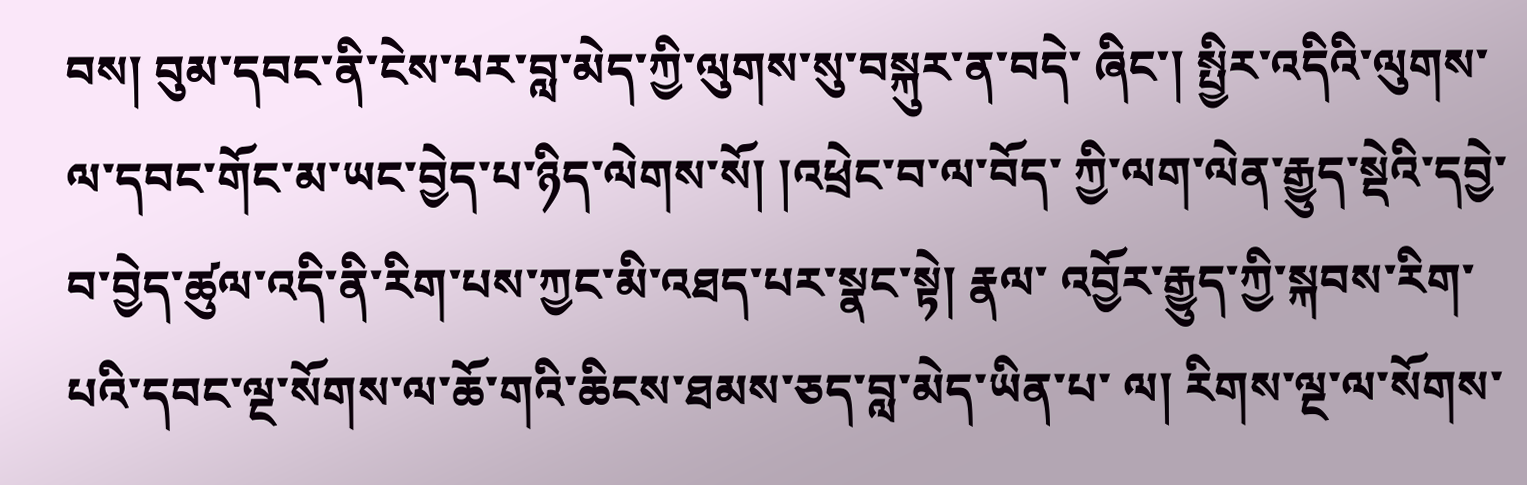བས། བུམ་དབང་ནི་ངེས་པར་བླ་མེད་ཀྱི་ལུགས་སུ་བསྐུར་ན་བདེ་ ཞིང་། སྤྱིར་འདིའི་ལུགས་ལ་དབང་གོང་མ་ཡང་བྱེད་པ་ཉིད་ལེགས་སོ། །འཕྲེང་བ་ལ་བོད་ ཀྱི་ལག་ལེན་རྒྱུད་སྡེའི་དབྱེ་བ་བྱེད་ཚུལ་འདི་ནི་རིག་པས་ཀྱང་མི་འཐད་པར་སྣང་སྟེ། རྣལ་ འབྱོར་རྒྱུད་ཀྱི་སྐབས་རིག་པའི་དབང་ལྔ་སོགས་ལ་ཆོ་གའི་ཆིངས་ཐམས་ཅད་བླ་མེད་ཡིན་པ་ ལ། རིགས་ལྔ་ལ་སོགས་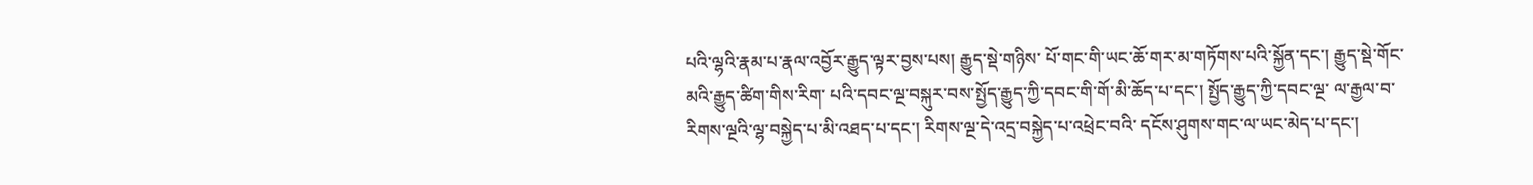པའི་ལྷའི་རྣམ་པ་རྣལ་འབྱོར་རྒྱུད་ལྟར་བྱས་པས། རྒྱུད་སྡེ་གཉིས་ པོ་གང་གི་ཡང་ཆོ་གར་མ་གཏོགས་པའི་སྐྱོན་དང་། རྒྱུད་སྡེ་གོང་མའི་རྒྱུད་ཚིག་གིས་རིག་ པའི་དབང་ལྔ་བསྐུར་བས་སྤྱོད་རྒྱུད་ཀྱི་དབང་གི་གོ་མི་ཆོད་པ་དང་། སྤྱོད་རྒྱུད་ཀྱི་དབང་ལྔ་ ལ་རྒྱལ་བ་རིགས་ལྔའི་ལྷ་བསྐྱེད་པ་མི་འཐད་པ་དང་། རིགས་ལྔ་དེ་འདྲ་བསྐྱེད་པ་འཕྲེང་བའི་ དངོས་ཤུགས་གང་ལ་ཡང་མེད་པ་དང་།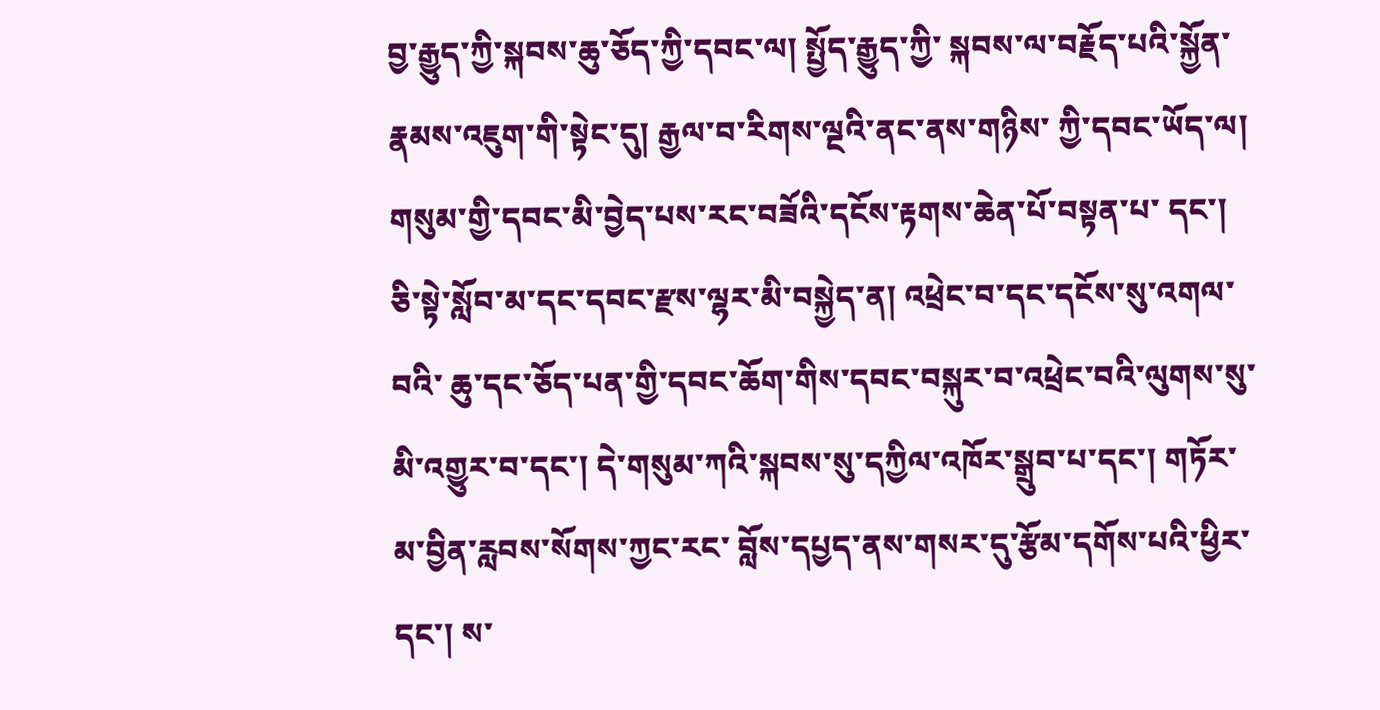བྱ་རྒྱུད་ཀྱི་སྐབས་ཆུ་ཅོད་ཀྱི་དབང་ལ། སྤྱོད་རྒྱུད་ཀྱི་ སྐབས་ལ་བརྗོད་པའི་སྐྱོན་རྣམས་འཇུག་གི་སྟེང་དུ། རྒྱལ་བ་རིགས་ལྔའི་ནང་ནས་གཉིས་ ཀྱི་དབང་ཡོད་ལ། གསུམ་གྱི་དབང་མི་བྱེད་པས་རང་བཟོའི་དངོས་རྟགས་ཆེན་པོ་བསྟན་པ་ དང་། ཅི་སྟེ་སློབ་མ་དང་དབང་རྫས་ལྷར་མི་བསྐྱེད་ན། འཕྲེང་བ་དང་དངོས་སུ་འགལ་བའི་ ཆུ་དང་ཅོད་པན་གྱི་དབང་ཆོག་གིས་དབང་བསྐུར་བ་འཕྲེང་བའི་ལུགས་སུ་མི་འགྱུར་བ་དང་། དེ་གསུམ་ཀའི་སྐབས་སུ་དཀྱིལ་འཁོར་སྒྲུབ་པ་དང་། གཏོར་མ་བྱིན་རླབས་སོགས་ཀྱང་རང་ བློས་དཔྱད་ནས་གསར་དུ་རྩོམ་དགོས་པའི་ཕྱིར་དང་། ས་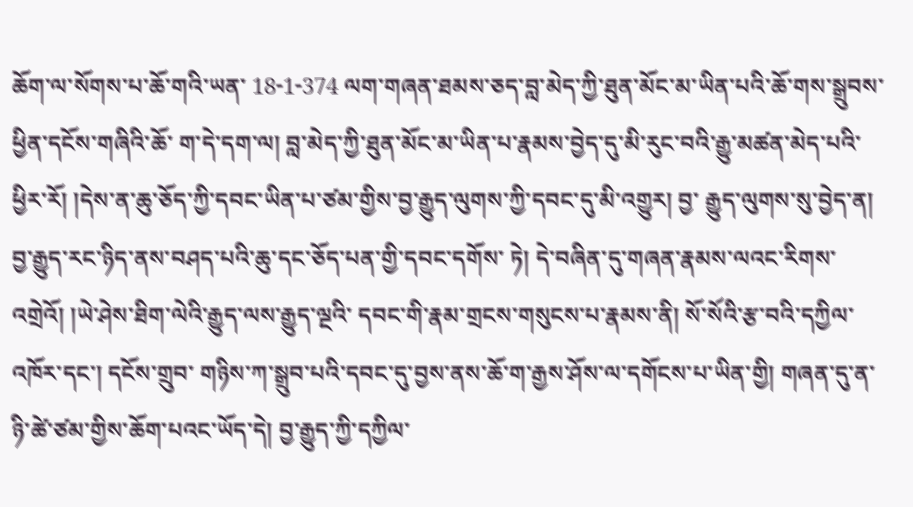ཆོག་ལ་སོགས་པ་ཆོ་གའི་ཡན་ 18-1-374 ལག་གཞན་ཐམས་ཅད་བླ་མེད་ཀྱི་ཐུན་མོང་མ་ཡིན་པའི་ཆོ་གས་སྒྲུབས་ཕྱིན་དངོས་གཞིའི་ཆོ་ ག་དེ་དག་ལ། བླ་མེད་ཀྱི་ཐུན་མོང་མ་ཡིན་པ་རྣམས་བྱེད་དུ་མི་རུང་བའི་རྒྱུ་མཚན་མེད་པའི་ ཕྱིར་རོ། །དེས་ན་ཆུ་ཅོད་ཀྱི་དབང་ཡིན་པ་ཙམ་གྱིས་བྱ་རྒྱུད་ལུགས་ཀྱི་དབང་དུ་མི་འགྱུར། བྱ་ རྒྱུད་ལུགས་སུ་བྱེད་ན། བྱ་རྒྱུད་རང་ཉིད་ནས་བཤད་པའི་ཆུ་དང་ཅོད་པན་གྱི་དབང་དགོས་ ཏེ། དེ་བཞིན་དུ་གཞན་རྣམས་ལའང་རིགས་འགྲེའོ། །ཡེ་ཤེས་ཐིག་ལེའི་རྒྱུད་ལས་རྒྱུད་ལྔའི་ དབང་གི་རྣམ་གྲངས་གསུངས་པ་རྣམས་ནི། སོ་སོའི་རྩ་བའི་དཀྱིལ་འཁོར་དང་། དངོས་གྲུབ་ གཉིས་ཀ་སྒྲུབ་པའི་དབང་དུ་བྱས་ནས་ཆོ་ག་རྒྱས་ཤོས་ལ་དགོངས་པ་ཡིན་གྱི། གཞན་དུ་ན་ ཉི་ཚེ་ཙམ་གྱིས་ཆོག་པའང་ཡོད་དེ། བྱ་རྒྱུད་ཀྱི་དཀྱིལ་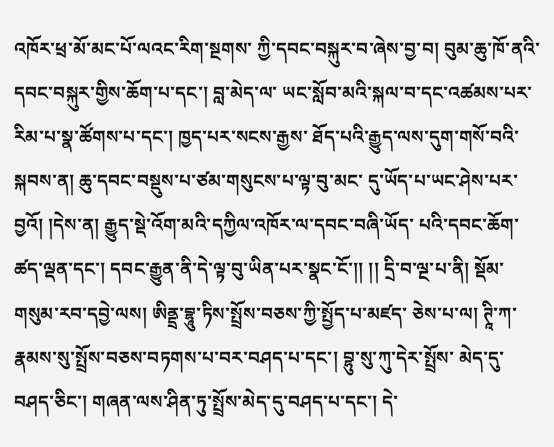འཁོར་ཕྲ་མོ་མང་པོ་ལའང་རིག་སྔགས་ ཀྱི་དབང་བསྐུར་བ་ཞེས་བྱ་བ། བུམ་ཆུ་ཁོ་ནའི་དབང་བསྐུར་གྱིས་ཆོག་པ་དང་། བླ་མེད་ལ་ ཡང་སློབ་མའི་སྐལ་བ་དང་འཚམས་པར་རིམ་པ་སྣ་ཚོགས་པ་དང་། ཁྱད་པར་སངས་རྒྱས་ ཐོད་པའི་རྒྱུད་ལས་དུག་གསོ་བའི་སྐབས་ན། ཆུ་དབང་བསྡུས་པ་ཙམ་གསུངས་པ་ལྟ་བུ་མང་ དུ་ཡོད་པ་ཡང་ཤེས་པར་བྱའོ། །དེས་ན། རྒྱུད་སྡེ་འོག་མའི་དཀྱིལ་འཁོར་ལ་དབང་བཞི་ཡོད་ པའི་དབང་ཆོག་ཚད་ལྡན་དང་། དབང་རྒྱུན་ནི་དེ་ལྟ་བུ་ཡིན་པར་སྣང་ངོ་།། །། དྲི་བ་ལྔ་པ་ནི། སྡོམ་གསུམ་རབ་དབྱེ་ལས། ཨིནྡྲ་བྷཱུ་ཏིས་སྤྲོས་བཅས་ཀྱི་སྤྱོད་པ་མཛད་ ཅེས་པ་ལ། ཊཱི་ཀ་རྣམས་སུ་སྤྲོས་བཅས་བཏགས་པ་བར་བཤད་པ་དང་། བྷུ་སུ་ཀུ་དེར་སྤྲོས་ མེད་དུ་བཤད་ཅིང་། གཞན་ལས་ཤིན་ཏུ་སྤྲོས་མེད་དུ་བཤད་པ་དང་། དེ་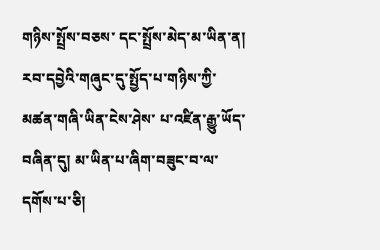གཉིས་སྤྲོས་བཅས་ དང་སྤྲོས་མེད་མ་ཡིན་ན། རབ་དབྱེའི་གཞུང་དུ་སྤྱོད་པ་གཉིས་ཀྱི་མཚན་གཞི་ཡིན་ངེས་ཤེས་ པ་འཛིན་རྒྱུ་ཡོད་བཞིན་དུ། མ་ཡིན་པ་ཞིག་བཟུང་བ་ལ་དགོས་པ་ཅི།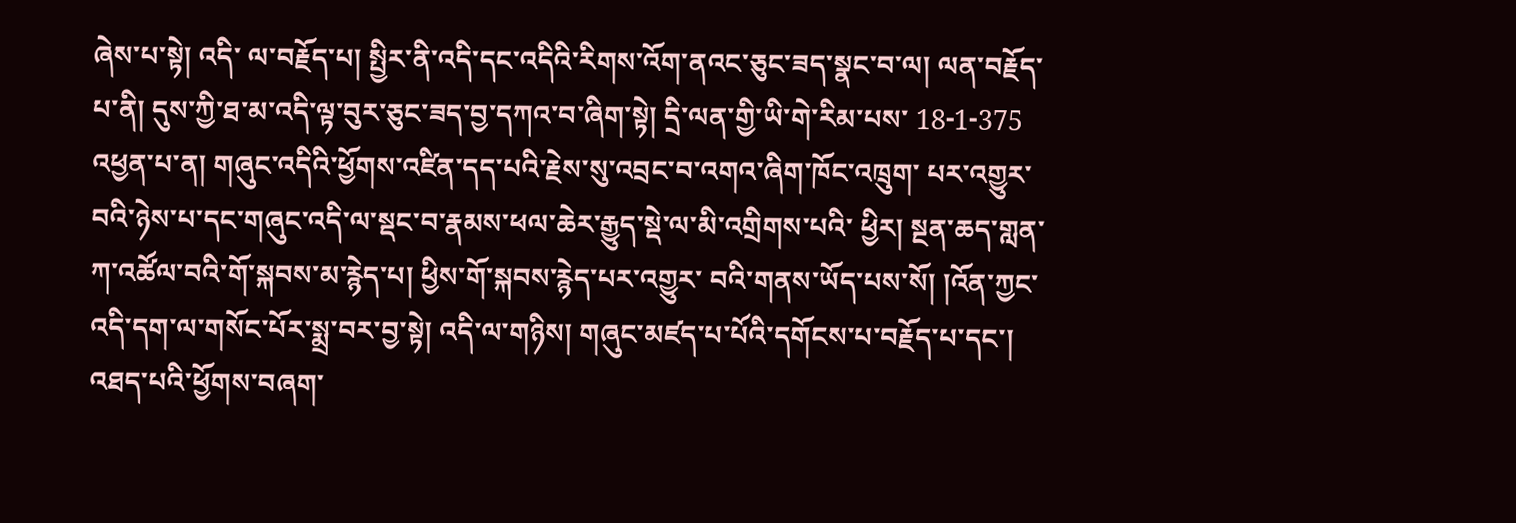ཞེས་པ་སྟེ། འདི་ ལ་བརྗོད་པ། སྤྱིར་ནི་འདི་དང་འདིའི་རིགས་འོག་ནའང་ཅུང་ཟད་སྣང་བ་ལ། ལན་བརྗོད་ པ་ནི། དུས་ཀྱི་ཐ་མ་འདི་ལྟ་བུར་ཅུང་ཟད་བྱ་དཀའ་བ་ཞིག་སྟེ། དྲི་ལན་གྱི་ཡི་གེ་རིམ་པས་ 18-1-375 འཕྱན་པ་ན། གཞུང་འདིའི་ཕྱོགས་འཛིན་དད་པའི་རྗེས་སུ་འབྲང་བ་འགའ་ཞིག་ཁོང་འཁྲུག་ པར་འགྱུར་བའི་ཉེས་པ་དང་གཞུང་འདི་ལ་སྡང་བ་རྣམས་ཕལ་ཆེར་རྒྱུད་སྡེ་ལ་མི་འགྲིགས་པའི་ ཕྱིར། སྔན་ཆད་གླན་ཀ་འཚོལ་བའི་གོ་སྐབས་མ་རྙེད་པ། ཕྱིས་གོ་སྐབས་རྙེད་པར་འགྱུར་ བའི་གནས་ཡོད་པས་སོ། །འོན་ཀྱང་འདི་དག་ལ་གསོང་པོར་སྨྲ་བར་བྱ་སྟེ། འདི་ལ་གཉིས། གཞུང་མཛད་པ་པོའི་དགོངས་པ་བརྗོད་པ་དང་། འཐད་པའི་ཕྱོགས་བཞག་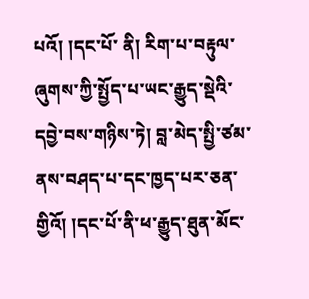པའོ། །དང་པོ་ ནི། རིག་པ་བརྟུལ་ཞུགས་ཀྱི་སྤྱོད་པ་ཡང་རྒྱུད་སྡེའི་དབྱེ་བས་གཉིས་ཏེ། བླ་མེད་སྤྱི་ཙམ་ ནས་བཤད་པ་དང་ཁྱད་པར་ཅན་གྱིའོ། །དང་པོ་ནི་ཕ་རྒྱུད་ཐུན་མོང་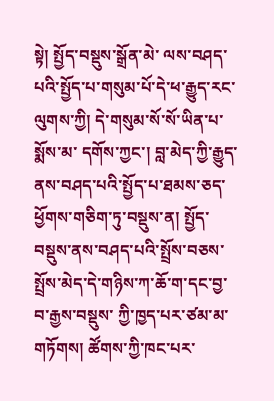སྟེ། སྤྱོད་བསྡུས་སྒྲོན་མེ་ ལས་བཤད་པའི་སྤྱོད་པ་གསུམ་པོ་དེ་ཕ་རྒྱུད་རང་ལུགས་ཀྱི། དེ་གསུམ་སོ་སོ་ཡིན་པ་སྨོས་མ་ དགོས་ཀྱང་། བླ་མེད་ཀྱི་རྒྱུད་ནས་བཤད་པའི་སྤྱོད་པ་ཐམས་ཅད་ཕྱོགས་གཅིག་ཏུ་བསྡུས་ན། སྤྱོད་བསྡུས་ནས་བཤད་པའི་སྤྲོས་བཅས་སྤྲོས་མེད་དེ་གཉིས་ཀ་ཆོ་ག་དང་བྱ་བ་རྒྱས་བསྡུས་ ཀྱི་ཁྱད་པར་ཙམ་མ་གཏོགས། ཚོགས་ཀྱི་ཁང་པར་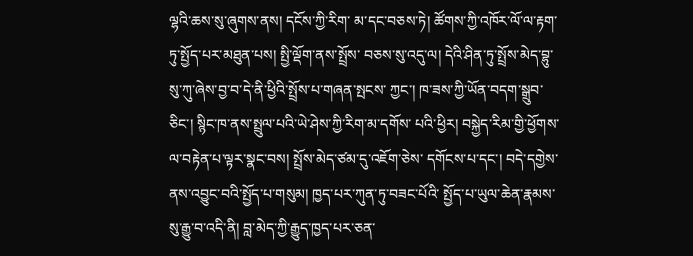ལྷའི་ཆས་སུ་ཞུགས་ནས། དངོས་ཀྱི་རིག་ མ་དང་བཅས་ཏེ། ཚོགས་ཀྱི་འཁོར་ལོ་ལ་རྟག་ཏུ་སྤྱོད་པར་མཐུན་པས། སྤྱི་ལྡོག་ནས་སྤྲོས་ བཅས་སུ་འདུ་ལ། དེའི་ཤིན་ཏུ་སྤྲོས་མེད་བྷུ་སུ་ཀུ་ཞེས་བྱ་བ་དེ་ནི་ཕྱིའི་སྤྲོས་པ་གཞན་སྤངས་ ཀྱང་། ཁ་ཟས་ཀྱི་ཡོན་བདག་སྒྲུབ་ཅིང་། སྙིང་ཁ་ནས་སྤྲུལ་པའི་ཡེ་ཤེས་ཀྱི་རིག་མ་དགོས་ པའི་ཕྱིར། བསྐྱེད་རིམ་གྱི་ཕྱོགས་ལ་བརྟེན་པ་ལྟར་སྣང་བས། སྤྲོས་མེད་ཙམ་དུ་འཇོག་ཅེས་ དགོངས་པ་དང་། བདེ་དགྱེས་ནས་འབྱུང་བའི་སྤྱོད་པ་གསུམ། ཁྱད་པར་ཀུན་ཏུ་བཟང་པོའི་ སྤྱོད་པ་ཡུལ་ཆེན་རྣམས་སུ་རྒྱུ་བ་འདི་ནི། བླ་མེད་ཀྱི་རྒྱུད་ཁྱད་པར་ཅན་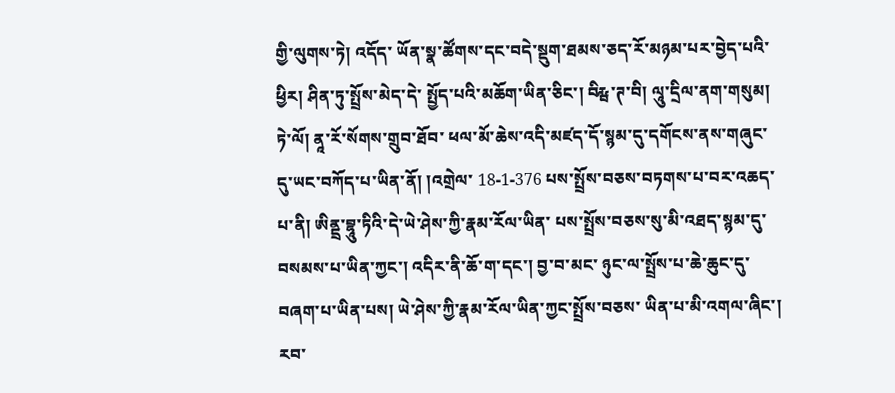གྱི་ལུགས་ཏེ། འདོད་ ཡོན་སྣ་ཚོགས་དང་བདེ་སྡུག་ཐམས་ཅད་རོ་མཉམ་པར་བྱེད་པའི་ཕྱིར། ཤིན་ཏུ་སྤྲོས་མེད་དེ་ སྤྱོད་པའི་མཆོག་ཡིན་ཅིང་། བིརྺ་ཊ་བི། ལཱུ་དྲིལ་ནག་གསུམ། ཏེ་ལོ། ནཱ་རོ་སོགས་གྲུབ་ཐོབ་ ཕལ་མོ་ཆེས་འདི་མཛད་དོ་སྙམ་དུ་དགོངས་ནས་གཞུང་དུ་ཡང་བཀོད་པ་ཡིན་ནོ། །འགྲེལ་ 18-1-376 པས་སྤྲོས་བཅས་བཏགས་པ་བར་འཆད་པ་ནི། ཨིནྡྲ་བྷཱུ་ཏིའི་དེ་ཡེ་ཤེས་ཀྱི་རྣམ་རོལ་ཡིན་ པས་སྤྲོས་བཅས་སུ་མི་འཐད་སྙམ་དུ་བསམས་པ་ཡིན་ཀྱང་། འདིར་ནི་ཆོ་ག་དང་། བྱ་བ་མང་ ཉུང་ལ་སྤྲོས་པ་ཆེ་ཆུང་དུ་བཞག་པ་ཡིན་པས། ཡེ་ཤེས་ཀྱི་རྣམ་རོལ་ཡིན་ཀྱང་སྤྲོས་བཅས་ ཡིན་པ་མི་འགལ་ཞིང་། རབ་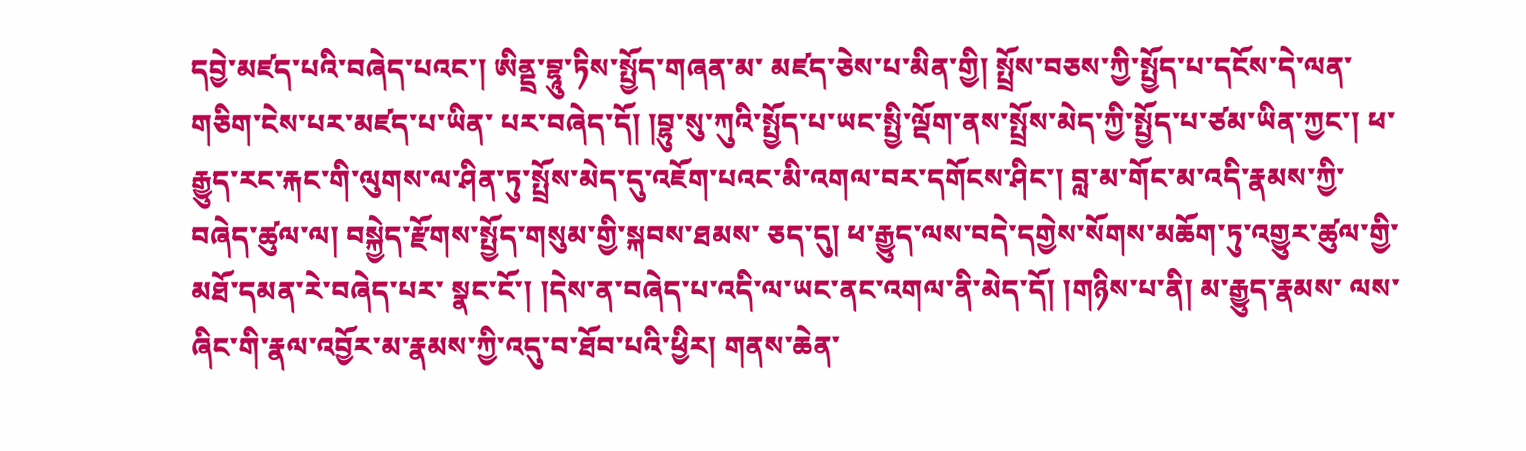དབྱེ་མཛད་པའི་བཞེད་པའང་། ཨིནྡྲ་བྷཱུ་ཏིས་སྤྱོད་གཞན་མ་ མཛད་ཅེས་པ་མིན་གྱི། སྤྲོས་བཅས་ཀྱི་སྤྱོད་པ་དངོས་དེ་ལན་གཅིག་ངེས་པར་མཛད་པ་ཡིན་ པར་བཞེད་དོ། །བྷུ་སུ་ཀུའི་སྤྱོད་པ་ཡང་སྤྱི་ལྡོག་ནས་སྤྲོས་མེད་ཀྱི་སྤྱོད་པ་ཙམ་ཡིན་ཀྱང་། ཕ་ རྒྱུད་རང་རྐང་གི་ལུགས་ལ་ཤིན་ཏུ་སྤྲོས་མེད་དུ་འཇོག་པའང་མི་འགལ་བར་དགོངས་ཤིང་། བླ་མ་གོང་མ་འདི་རྣམས་ཀྱི་བཞེད་ཚུལ་ལ། བསྐྱེད་རྫོགས་སྤྱོད་གསུམ་གྱི་སྐབས་ཐམས་ ཅད་དུ། ཕ་རྒྱུད་ལས་བདེ་དགྱེས་སོགས་མཆོག་ཏུ་འགྱུར་ཚུལ་གྱི་མཐོ་དམན་རེ་བཞེད་པར་ སྣང་ངོ་། །དེས་ན་བཞེད་པ་འདི་ལ་ཡང་ནང་འགལ་ནི་མེད་དོ། །གཉིས་པ་ནི། མ་རྒྱུད་རྣམས་ ལས་ཞིང་གི་རྣལ་འབྱོར་མ་རྣམས་ཀྱི་འདུ་བ་ཐོབ་པའི་ཕྱིར། གནས་ཆེན་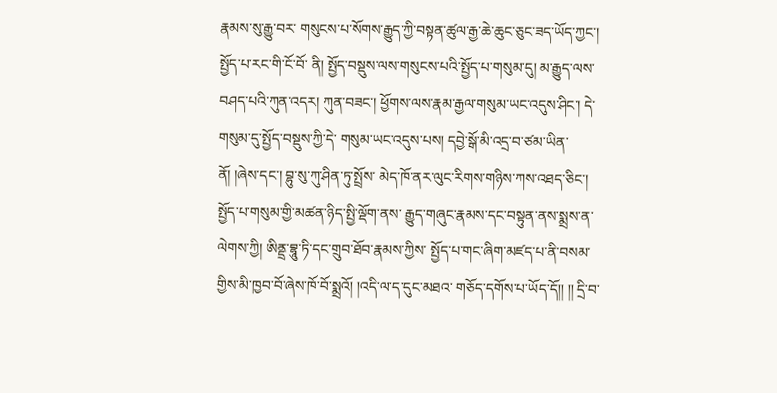རྣམས་སུ་རྒྱུ་བར་ གསུངས་པ་སོགས་རྒྱུད་ཀྱི་བསྟན་ཚུལ་རྒྱ་ཆེ་ཆུང་ཅུང་ཟད་ཡོད་ཀྱང་། སྤྱོད་པ་རང་གི་ངོ་བོ་ ནི། སྤྱོད་བསྡུས་ལས་གསུངས་པའི་སྤྱོད་པ་གསུམ་དུ། མ་རྒྱུད་ལས་བཤད་པའི་ཀུན་འདར། ཀུན་བཟང་། ཕྱོགས་ལས་རྣམ་རྒྱལ་གསུམ་ཡང་འདུས་ཤིང་། དེ་གསུམ་དུ་སྤྱོད་བསྡུས་ཀྱི་དེ་ གསུམ་ཡང་འདུས་པས། དབྱེ་སྒོ་མི་འདྲ་བ་ཙམ་ཡིན་ནོ། །ཞེས་དང་། བྷུ་སུ་ཀུ་ཤིན་ཏུ་སྤྲོས་ མེད་ཁོ་ནར་ལུང་རིགས་གཉིས་ཀས་འཐད་ཅིང་། སྤྱོད་པ་གསུམ་གྱི་མཚན་ཉིད་སྤྱི་ལྡོག་ནས་ རྒྱུད་གཞུང་རྣམས་དང་བསྟུན་ནས་སྨྲས་ན་ལེགས་ཀྱི། ཨིནྡྲ་བྷཱུ་ཏི་དང་གྲུབ་ཐོབ་རྣམས་ཀྱིས་ སྤྱོད་པ་གང་ཞིག་མཛད་པ་ནི་བསམ་གྱིས་མི་ཁྱབ་བོ་ཞེས་ཁོ་བོ་སྨྲའོ། །འདི་ལ་ད་དུང་མཐའ་ གཅོད་དགོས་པ་ཡོད་དོ།། །། དྲི་བ་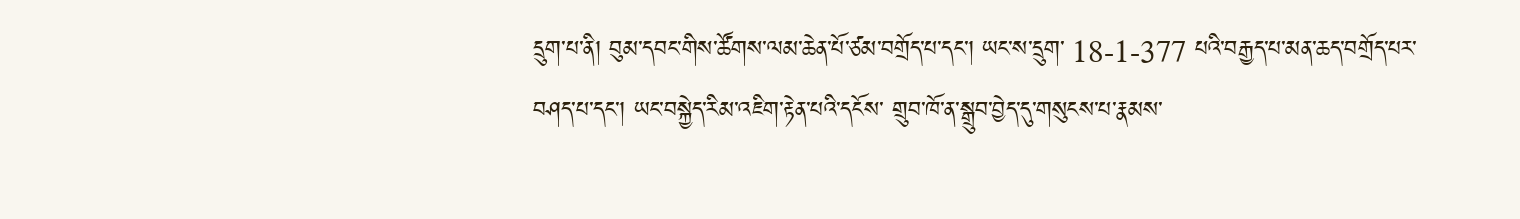དྲུག་པ་ནི། བུམ་དབང་གིས་ཚོགས་ལམ་ཆེན་པོ་ཙམ་བགྲོད་པ་དང་། ཡང་ས་དྲུག་ 18-1-377 པའི་བརྒྱད་པ་མན་ཆད་བགྲོད་པར་བཤད་པ་དང་། ཡང་བསྐྱེད་རིམ་འཇིག་རྟེན་པའི་དངོས་ གྲུབ་ཁོ་ན་སྒྲུབ་བྱེད་དུ་གསུངས་པ་རྣམས་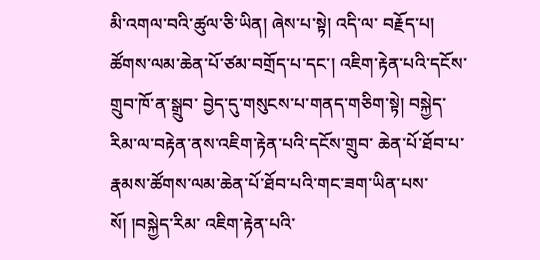མི་འགལ་བའི་ཚུལ་ཅི་ཡིན། ཞེས་པ་སྟེ། འདི་ལ་ བརྗོད་པ། ཚོགས་ལམ་ཆེན་པོ་ཙམ་བགྲོད་པ་དང་། འཇིག་རྟེན་པའི་དངོས་གྲུབ་ཁོ་ན་སྒྲུབ་ བྱེད་དུ་གསུངས་པ་གནད་གཅིག་སྟེ། བསྐྱེད་རིམ་ལ་བརྟེན་ནས་འཇིག་རྟེན་པའི་དངོས་གྲུབ་ ཆེན་པོ་ཐོབ་པ་རྣམས་ཚོགས་ལམ་ཆེན་པོ་ཐོབ་པའི་གང་ཟག་ཡིན་པས་སོ། །བསྐྱེད་རིམ་ འཇིག་རྟེན་པའི་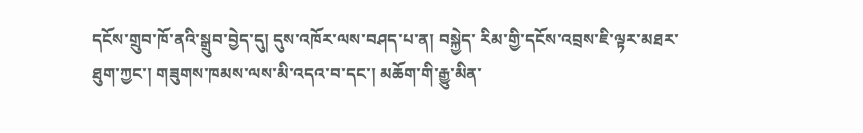དངོས་གྲུབ་ཁོ་ནའི་སྒྲུབ་བྱེད་དུ། དུས་འཁོར་ལས་བཤད་པ་ན། བསྐྱེད་ རིམ་གྱི་དངོས་འབྲས་ཇི་ལྟར་མཐར་ཐུག་ཀྱང་། གཟུགས་ཁམས་ལས་མི་འདའ་བ་དང་། མཆོག་གི་རྒྱུ་མིན་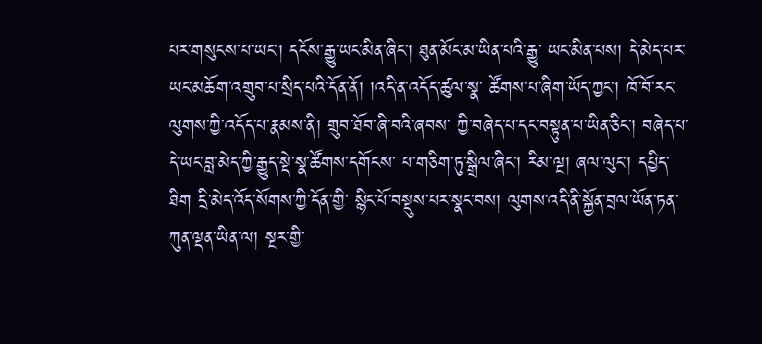པར་གསུངས་པ་ཡང་། དངོས་རྒྱུ་ཡང་མིན་ཞིང་། ཐུན་མོང་མ་ཡིན་པའི་རྒྱུ་ ཡང་མིན་པས། དེ་མེད་པར་ཡང་མཆོག་འགྲུབ་པ་སྲིད་པའི་དོན་ནོ། །འདི་ན་འདོད་ཚུལ་སྣ་ ཚོགས་པ་ཞིག་ཡོད་ཀྱང་། ཁོ་བོ་རང་ལུགས་ཀྱི་འདོད་པ་རྣམས་ནི། གྲུབ་ཐོབ་ཞི་བའི་ཞབས་ ཀྱི་བཞེད་པ་དང་བསྟུན་པ་ཡིན་ཅིང་། བཞེད་པ་དེ་ཡང་བླ་མེད་ཀྱི་རྒྱུད་སྡེ་སྣ་ཚོགས་དགོངས་ པ་གཅིག་ཏུ་སྒྲིལ་ཞིང་། རིམ་ལྔ། ཞལ་ལུང་། དཔྱིད་ཐིག དྲི་མེད་འོད་སོགས་ཀྱི་དོན་གྱི་ སྙིང་པོ་བསྡུས་པར་སྣང་བས། ལུགས་འདི་ནི་སྐྱོན་བྲལ་ཡོན་ཏན་ཀུན་ལྡན་ཡིན་ལ། སྔར་གྱི་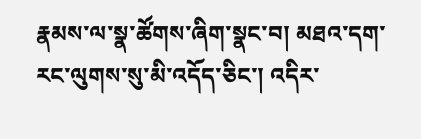རྣམས་ལ་སྣ་ཚོགས་ཞིག་སྣང་བ། མཐའ་དག་རང་ལུགས་སུ་མི་འདོད་ཅིང་། འདིར་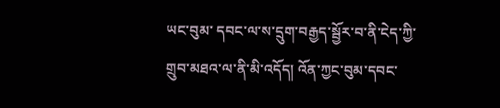ཡང་བུམ་ དབང་ལ་ས་དྲུག་བརྒྱད་སྦྱོར་བ་ནི་ངེད་ཀྱི་གྲུབ་མཐའ་ལ་ནི་མི་འདོད། འོན་ཀྱང་བུམ་དབང་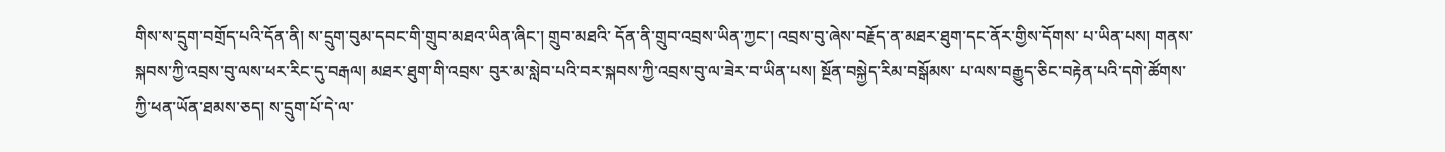གིས་ས་དྲུག་བགྲོད་པའི་དོན་ནི། ས་དྲུག་བུམ་དབང་གི་གྲུབ་མཐའ་ཡིན་ཞིང་། གྲུབ་མཐའི་ དོན་ནི་གྲུབ་འབྲས་ཡིན་ཀྱང་། འབྲས་བུ་ཞེས་བརྗོད་ན་མཐར་ཐུག་དང་ནོར་གྱིས་དོགས་ པ་ཡིན་པས། གནས་སྐབས་ཀྱི་འབྲས་བུ་ལས་ཕར་རིང་དུ་བརྒལ། མཐར་ཐུག་གི་འབྲས་ བུར་མ་སླེབ་པའི་བར་སྐབས་ཀྱི་འབྲས་བུ་ལ་ཟེར་བ་ཡིན་པས། སྔོན་བསྐྱེད་རིམ་བསྒོམས་ པ་ལས་བརྒྱུད་ཅིང་བརྟེན་པའི་དགེ་ཚོགས་ཀྱི་ཕན་ཡོན་ཐམས་ཅད། ས་དྲུག་པོ་དེ་ལ་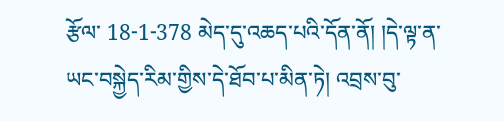རྩོལ་ 18-1-378 མེད་དུ་འཆད་པའི་དོན་ནོ། །དེ་ལྟ་ན་ཡང་བསྐྱེད་རིམ་གྱིས་དེ་ཐོབ་པ་མིན་ཏེ། འབྲས་བུ་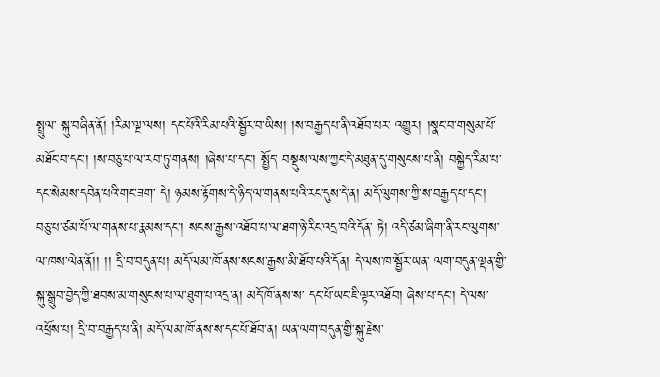སྤྲུལ་ སྐུ་བཞིན་ནོ། །རིམ་ལྔ་ལས། དང་པོའི་རིམ་པའི་སྦྱོར་བ་ཡིས། །ས་བརྒྱད་པ་ནི་འཐོབ་པར་ འགྱུར། །སྣང་བ་གསུམ་པོ་མཐོང་བ་དང་། །ས་བཅུ་པ་ལ་རབ་ཏུ་གནས། །ཞེས་པ་དང་། སྤྱོད་ བསྡུས་ལས་ཀྱང་དེ་མཐུན་དུ་གསུངས་པ་ནི། བསྐྱེད་རིམ་པ་དང་སེམས་དབེན་པའི་གང་ཟག་ དེ། ཉམས་རྟོགས་དེ་ཉིད་ལ་གནས་པའི་རང་དུས་དེ་ན། མདོ་ལུགས་ཀྱི་ས་བརྒྱད་པ་དང་། བཅུ་པ་ཙམ་པོ་ལ་གནས་པ་རྣམས་དང་། སངས་རྒྱས་འཐོབ་པ་ལ་ཐག་ཉེ་རིང་འདྲ་བའི་དོན་ ཏེ། འདི་ཙམ་ཞིག་ནི་རང་ལུགས་ལ་ཁས་ལེན་ནོ།། །། དྲི་བ་བདུན་པ། མདོ་ལམ་ཁོ་ནས་སངས་རྒྱས་མི་ཐོབ་པའི་དོན། དེ་ལས་ཁ་སྦྱོར་ཡན་ ལག་བདུན་ལྡན་གྱི་སྐུ་སྒྲུབ་བྱེད་ཀྱི་ཐབས་མ་གསུངས་པ་ལ་ཐུག་པ་འདྲ་ན། མདོ་ཁོ་ནས་ས་ དང་པོ་ཡང་ཇི་ལྟར་འཐོབ། ཞེས་པ་དང་། དེ་ལས་འཕྲོས་པ། དྲི་བ་བརྒྱད་པ་ནི། མདོ་ལམ་ཁོ་ནས་ས་དང་པོ་ཐོབ་ན། ཡན་ལག་བདུན་གྱི་སྐུ་རྗེས་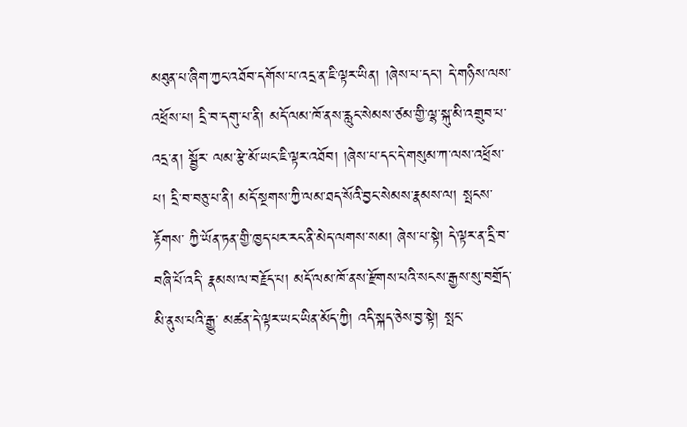མཐུན་པ་ཞིག་ཀྱང་འཐོབ་དགོས་པ་འདྲ་ན་ཇི་ལྟར་ཡིན། །ཞེས་པ་དང་། དེ་གཉིས་ལས་ འཕྲོས་པ། དྲི་བ་དགུ་པ་ནི། མདོ་ལམ་ཁོ་ནས་རླུང་སེམས་ཙམ་གྱི་ལྷ་སྐུ་མི་འགྲུབ་པ་འདྲ་ན། སྦྱོར་ ལམ་རྩེ་མོ་ཡང་ཇི་ལྟར་འཐོབ། །ཞེས་པ་དང་དེ་གསུམ་ཀ་ལས་འཕྲོས་པ། དྲི་བ་བཅུ་པ་ནི། མདོ་སྔགས་ཀྱི་ལམ་ཐད་སོའི་བྱང་སེམས་རྣམས་ལ། སྤངས་རྟོགས་ ཀྱི་ཡོན་ཏན་གྱི་ཁྱད་པར་རང་ནི་མེད་ལགས་སམ། ཞེས་པ་སྟེ། དེ་ལྟར་ན་དྲི་བ་བཞི་པོ་འདི་ རྣམས་ལ་བརྗོད་པ། མདོ་ལམ་ཁོ་ནས་རྫོགས་པའི་སངས་རྒྱས་སུ་བགྲོད་མི་ནུས་པའི་རྒྱུ་ མཚན་དེ་ལྟར་ཡང་ཡིན་མོད་ཀྱི། འདི་སྐད་ཅེས་བྱ་སྟེ། སྤང་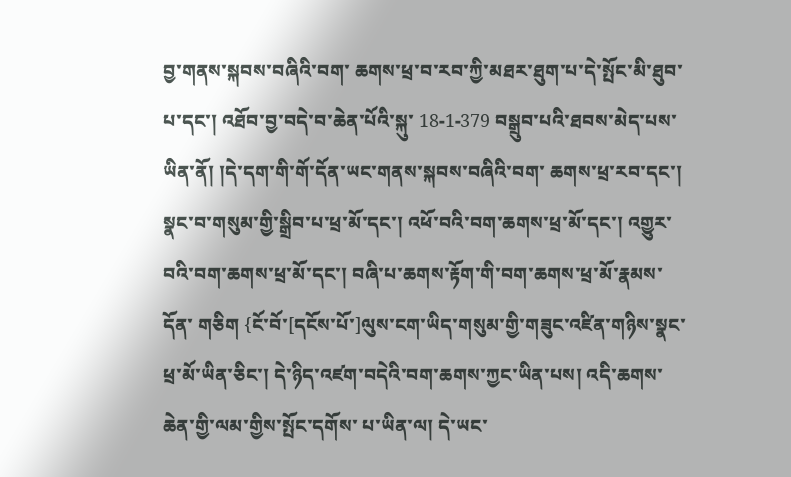བྱ་གནས་སྐབས་བཞིའི་བག་ ཆགས་ཕྲ་བ་རབ་ཀྱི་མཐར་ཐུག་པ་དེ་སྤོང་མི་ཐུབ་པ་དང་། འཐོབ་བྱ་བདེ་བ་ཆེན་པོའི་སྐུ་ 18-1-379 བསྒྲུབ་པའི་ཐབས་མེད་པས་ཡིན་ནོ། །དེ་དག་གི་གོ་དོན་ཡང་གནས་སྐབས་བཞིའི་བག་ ཆགས་ཕྲ་རབ་དང་། སྣང་བ་གསུམ་གྱི་སྒྲིབ་པ་ཕྲ་མོ་དང་། འཕོ་བའི་བག་ཆགས་ཕྲ་མོ་དང་། འགྱུར་བའི་བག་ཆགས་ཕྲ་མོ་དང་། བཞི་པ་ཆགས་རྟོག་གི་བག་ཆགས་ཕྲ་མོ་རྣམས་དོན་ གཅིག {ངོ་བོ་[དངོས་པོ་]ལུས་ངག་ཡིད་གསུམ་གྱི་གཟུང་འཛིན་གཉིས་སྣང་ཕྲ་མོ་ཡིན་ཅིང་། དེ་ཉིད་འཛག་བདེའི་བག་ཆགས་ཀྱང་ཡིན་པས། འདི་ཆགས་ཆེན་གྱི་ལམ་གྱིས་སྤོང་དགོས་ པ་ཡིན་ལ། དེ་ཡང་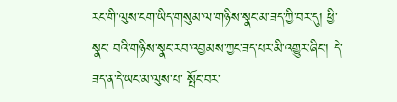རང་གི་ལུས་ངག་ཡིད་གསུམ་ལ་གཉིས་སྣང་མ་ཟད་ཀྱི་བར་དུ། ཕྱི་སྣང་ བའི་གཉིས་སྣང་རབ་འབྱམས་ཀྱང་ཟད་པར་མི་འགྱུར་ཞིང་། དེ་ཟད་ན་དེ་ཡང་མ་ལུས་པ་ སྤོང་བར་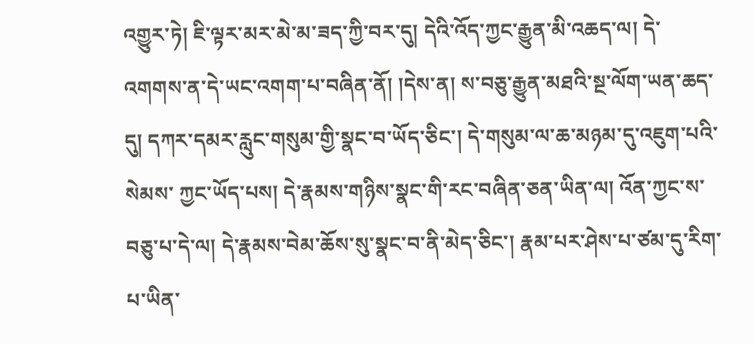འགྱུར་ཏེ། ཇི་ལྟར་མར་མེ་མ་ཟད་ཀྱི་བར་དུ། དེའི་འོད་ཀྱང་རྒྱུན་མི་འཆད་ལ། དེ་ འགགས་ན་དེ་ཡང་འགག་པ་བཞིན་ནོ། །དེས་ན། ས་བཅུ་རྒྱུན་མཐའི་སྔ་ལོག་ཡན་ཆད་དུ། དཀར་དམར་རླུང་གསུམ་གྱི་སྣང་བ་ཡོད་ཅིང་། དེ་གསུམ་ལ་ཆ་མཉམ་དུ་འཇུག་པའི་སེམས་ ཀྱང་ཡོད་པས། དེ་རྣམས་གཉིས་སྣང་གི་རང་བཞིན་ཅན་ཡིན་ལ། འོན་ཀྱང་ས་བཅུ་པ་དེ་ལ། དེ་རྣམས་བེམ་ཆོས་སུ་སྣང་བ་ནི་མེད་ཅིང་། རྣམ་པར་ཤེས་པ་ཙམ་དུ་རིག་པ་ཡིན་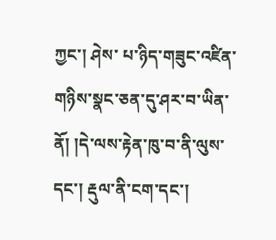ཀྱང་། ཤེས་ པ་ཉིད་གཟུང་འཛིན་གཉིས་སྣང་ཅན་དུ་ཤར་བ་ཡིན་ནོ། །དེ་ལས་རྟེན་ཁུ་བ་ནི་ལུས་དང་། རྡུལ་ནི་ངག་དང་།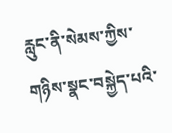རླུང་ནི་སེམས་ཀྱིས་གཉིས་སྣང་བསྐྱེད་པའི་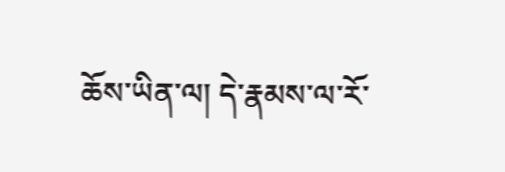ཆོས་ཡིན་ལ། དེ་རྣམས་ལ་རོ་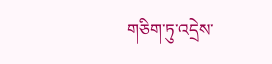གཅིག་ཏུ་འདྲེས་